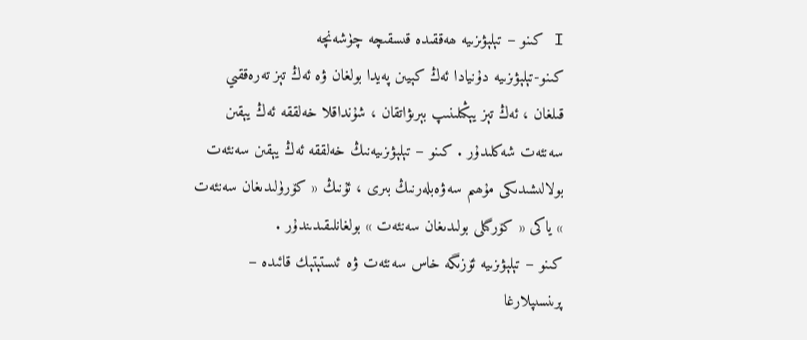I كىنو – تېلېۋىزىيە ھەققىدە قىسقىچە چۈشەنچە
كىنو-تېلېۋىزىيە دۇنيادا ئەڭ كېيىن پەيدا بولغان ۋە ئەڭ تېز تەرەققىي قىلغان ، ئەڭ تېز يېڭىلىنىپ بېرىۋاتقان ، شۇنداقلا خەلققە ئەڭ يېقىن سەنئەت شەكلىدۇر . كىنو – تېلېۋىزىيەنىڭ خەلققە ئەڭ يېقىن سەنئەت بولالىشىدىكى مۇھىم سەۋەبلەرنىڭ بىرى ، ئۇنىڭ « كۆرۈلىدىغان سەنئەت » ياكى « كۆرگىلى بولىدىغان سەنئەت » بولغانلىقىدىندۇر .
كىنو – تېلېۋىزىيە ئۆزىگە خاس سەنئەت ۋە ئىستېتېك قائىدە – پرىنسىپلارغا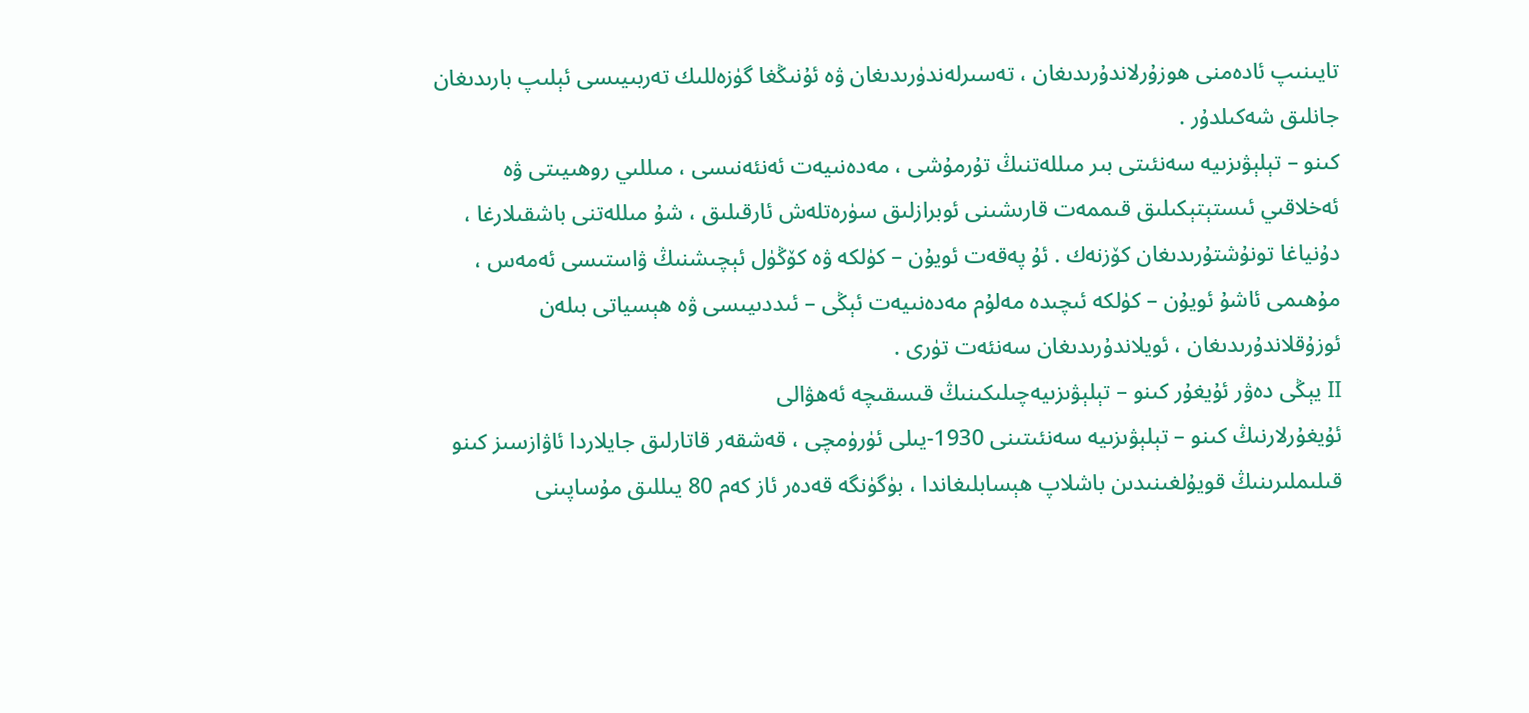تايىنىپ ئادەمنى ھوزۇرلاندۇرىدىغان ، تەسىرلەندۈرىدىغان ۋە ئۇنىڭغا گۈزەللىك تەربىيىسى ئېلىپ بارىدىغان جانلىق شەكىلدۇر .
كىنو – تېلېۋىزىيە سەنئىتى بىر مىللەتنىڭ تۇرمۇشى ، مەدەنىيەت ئەنئەنىسى ، مىللىي روھىيىتى ۋە ئەخلاقىي ئىستېتېكىلىق قىممەت قارىشىنى ئوبرازلىق سۈرەتلەش ئارقىلىق ، شۇ مىللەتنى باشقىلارغا ، دۇنياغا تونۇشتۇرىدىغان كۆزنەك . ئۇ پەقەت ئويۇن – كۈلكە ۋە كۆڭۈل ئېچىشنىڭ ۋاستىسى ئەمەس ، مۇھىمى ئاشۇ ئويۇن – كۈلكە ئىچىدە مەلۇم مەدەنىيەت ئېڭى – ئىددىيىسى ۋە ھېسياتى بىلەن ئوزۇقلاندۇرىدىغان ، ئويلاندۇرىدىغان سەنئەت تۈرى .
II يېڭى دەۋر ئۇيغۇر كىنو – تېلېۋىزىيەچىلىكىنىڭ قىسقىچە ئەھۋالى
ئۇيغۇرلارنىڭ كىنو – تېلېۋىزىيە سەنئىتىنى 1930-يىلى ئۈرۈمچى ، قەشقەر قاتارلىق جايلاردا ئاۋازسىز كىنو قىلىملىرىنىڭ قويۇلغىنىدىن باشلاپ ھېسابلىغاندا ، بۈگۈنگە قەدەر ئاز كەم 80 يىللىق مۇساپىنى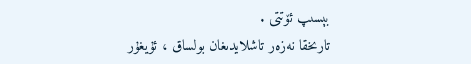بېسىپ ئۆتتى .
تارىخقا نەزەر تاشلايدىغان بولساق ، ئۇيغۇر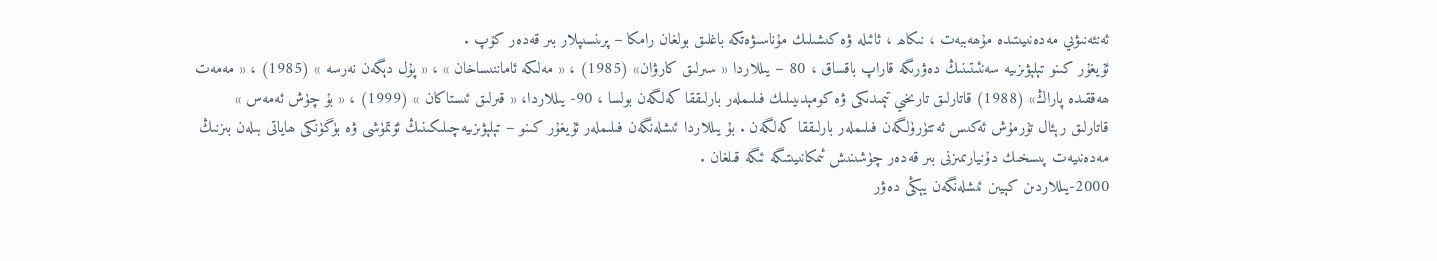ئەنئەنىۋىي مەدەنىيىتىدە مۇھەببەت ، نىكاھ ، ئائىلە ۋە كىشىلىك مۇناسىۋەتكە باغلىق بولغان رامكا – پرىنسىپلار بىر قەدەر كۆپ .
ئۇيغۇر كىنو تېلېۋىزىيە سەنئىتىنىڭ دەۋرىگە قاراپ باقساق ، 80 – يىللاردا « سىرلىق كارۋان» (1985) ، « مەلىكە ئاماننىساخان » ، « پۇل دېگەن نەرسە » (1985) ، « مەمەت ھەققىدە پاراڭ» (1988) قاتارلىق تارىخىي تېمىدىكى ۋە كومېدىيىلىك فىلىملەر بارلىققا كەلگەن بولسا ، 90- يىللاردا، « قىرلىق ئىستاكان » (1999) ، « بۇ چۈش ئەمەس » قاتارلىق رېئال تۇرمۇش ئەكىس ئەتتۈرۈلگەن فىلىملەر بارلىققا كەلگەن . بۇ يىللاردا ئىشلەنگەن فىلىملەر ئۇيغۇر كىنو – تېلېۋىزىيەچىلىكىنىڭ ئۆتمۈشى ۋە بۈگۈنكى ھاياتى بىلەن بىزنىڭ مەدەنىيەت پىسخىك دۇنيارىمىزنى بىر قەدەر چۈشىنىش ئىمكانىيىتىگە ئىگە قىلغان .
2000-يىللاردىن كېيىن ئىشلەنگەن يېڭى دەۋر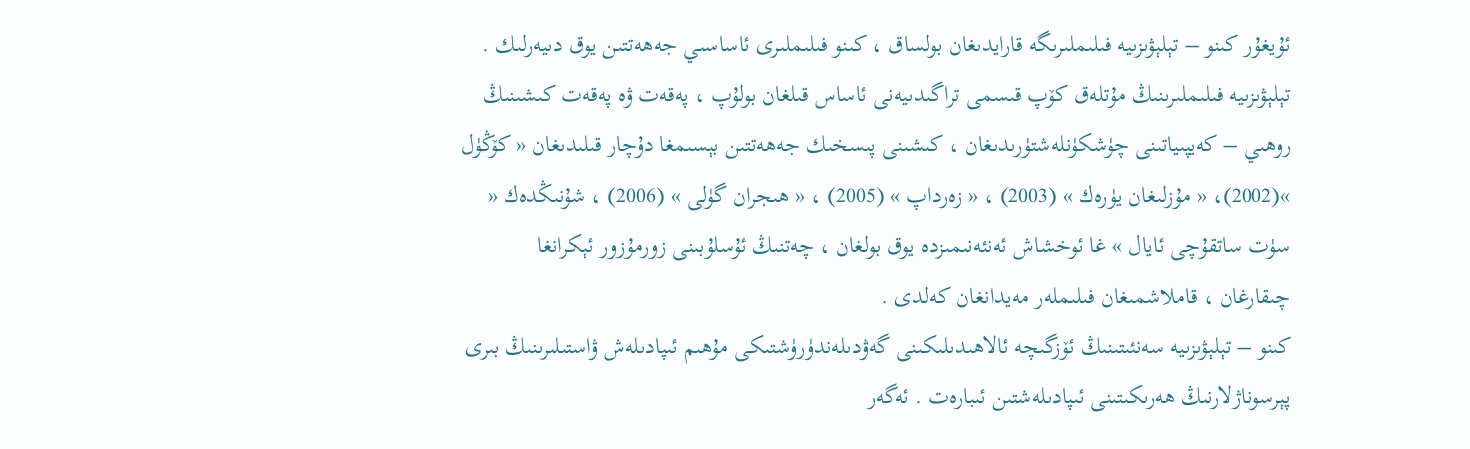ئۇيغۇر كىنو – تېلېۋىزىيە فىلىملىرىگە قارايدىغان بولساق ، كىنو فىلىملىرى ئاساسىي جەھەتتىن يوق دىيەرلىك . تېلېۋىزىيە فىلىملىرىنىڭ مۇتلەق كۆپ قىسمى تراگىدىيەنى ئاساس قىلغان بولۇپ ، پەقەت ۋە پەقەت كىشىنىڭ روھىي – كەيپىياتىنى چۈشكۈنلەشتۈرىدىغان ، كىشىنى پىسخىك جەھەتتىن بېسىمغا دۇچار قىلىدىغان « كۆڭۈل »(2002)، « مۇزلىغان يۈرەك » (2003) ، « زەرداپ » (2005) ، « ھىجران گۈلى » (2006) ، شۇنىڭدەك « سۈت ساتقۇچى ئايال » غا ئوخشاش ئەنئەنىمىزدە يوق بولغان ، چەتنىڭ ئۇسلۇبىنى زورمۇزور ئېكرانغا چىقارغان ، قاملاشمىغان فىلىملەر مەيدانغان كەلدى .
كىنو – تېلېۋىزىيە سەنئىتىنىڭ ئۆزگىچە ئالاھىدىلىكىنى گەۋدىلەندۈرۈشتىكى مۇھىم ئىپادىلەش ۋاستىلىرىنىڭ بىرى پېرسوناژلارنىڭ ھەرىكىتىنى ئىپادىلەشتىن ئىبارەت . ئەگەر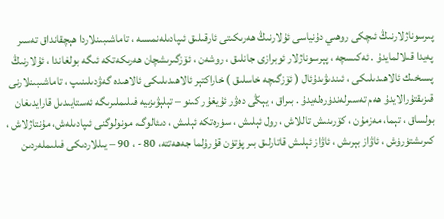پىرسوناژلارنىڭ ئىچكى روھىي دۇنياسى ئۇلارنىڭ ھەرىكىتى ئارقىلىق ئىپادىلەنمىسە ، تاماشىبىنلاردا ھېچقانداق تەسىر پەيدا قىلالمايدۇ . ئەكىسچە ، پېرسوناژلار ئوبرازى جانلىق ، روشەن ، ئۆزگىرىشچان ھەرىكەتكە ئىگە بولغاندا ، ئۇلارنىڭ پىسخىك ئالاھىدىلىكى ، ئىندىۋىدۇئال ( ئۆزگىچە خاسلىق ) خاراكتېر ئالاھىدىلىكى ئالاھىدە گەۋدىلىنىپ ، تاماشىبىنلارنى قىزىقتۇرالايدۇ ھەم تەسىرلەندۈرەلەيدۇ . بىراق ، يېڭى دەۋر ئۇيغۇر كىنو – تېلېۋىزىيە فىلىملىرىگە ئەستايىدىل قارايدىغان بولساق ، تېما، مەزمۇن ، كۆرىنىش تاللاش ، رول ئېلىش ، سۈرەتكە ئېلىش ، دىئالوگ، مونولوگنى ئىپادىلەش، مۇنتاژلاش ، كىرىشتۈرۈش ، ئاۋاز بېرىش ، ئاۋاز ئېلىش قاتارلىق بىر پۈتۈن قۇرۇلما جەھەتتە، 80 - ، 90 – يىللاردىكى فىلىملەردىن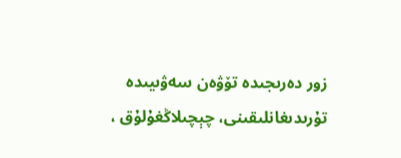زور دەرىجىدە تۆۋەن سەۋىيىدە تۇرىدىغانلىقىنى، چېچىلاڭغۇلۇق ،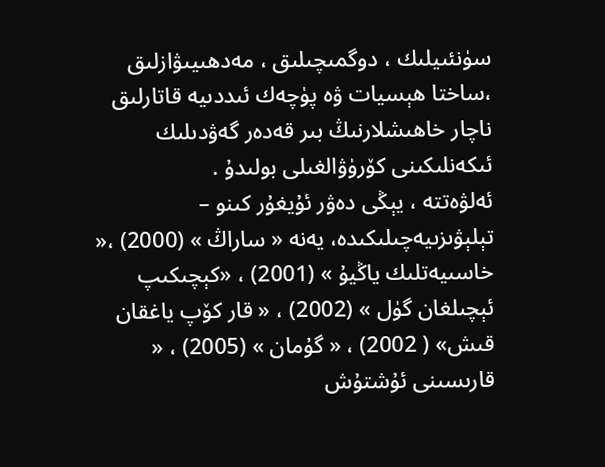سۈنئىيلىك ، دوگمىچىلىق ، مەدھىيىۋازلىق ،ساختا ھېسيات ۋە پۈچەك ئىددىيە قاتارلىق ناچار خاھىشلارنىڭ بىر قەدەر گەۋدىلىك ئىكەنلىكىنى كۆرۈۋالغىلى بولىدۇ .
ئەلۋەتتە ، يېڭى دەۋر ئۇيغۇر كىنو – تېلېۋىزىيەچىلىكىدە، يەنە « ساراڭ » (2000) ،« خاسىيەتلىك ياڭيۇ » (2001) ، «كېچىكىپ ئېچىلغان گۈل » (2002) ، « قار كۆپ ياغقان قىش» ( 2002) ، « گۇمان » (2005) ، « قارىسىنى ئۇشتۇش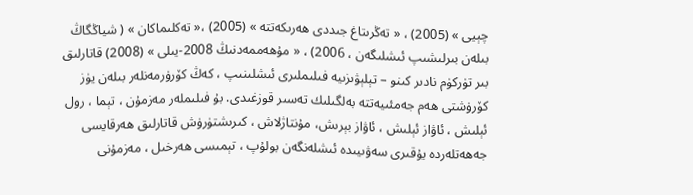چېيى » (2005) ، « تەڭرىتاغ جىددى ھەرىكەتتە » (2005) ،« تەكلىماكان » ( شياڭگاڭ بىلەن بىرلىشىپ ئىشلىگەن ، 2006) ، « مۇھەممەدنىڭ 2008-يىلى » (2008) قاتارلىق بىر تۈركۈم نادىر كىنو – تېلېۋىزىيە فىلىملىرى ئىشلىنىپ ، كەڭ كۆرۈرمەنلەر بىلەن يۈز كۆرۈشتى ھەم جەمئىيەتتە بەلگىلىك تەسىر قوزغىدى. بۇ فىلىملەر مەزمۇن ، تېما ، رول ئېلىش ، ئاۋاز ئېلىش ، ئاۋاز بېرىش، مۇنتاژلاش ، كىرىشتۈرۈش قاتارلىق ھەرقايسى جەھەتلەردە يۇقىرى سەۋىيىدە ئىشلەنگەن بولۇپ ، تېمىسى ھەرخىل ، مەزمۇنى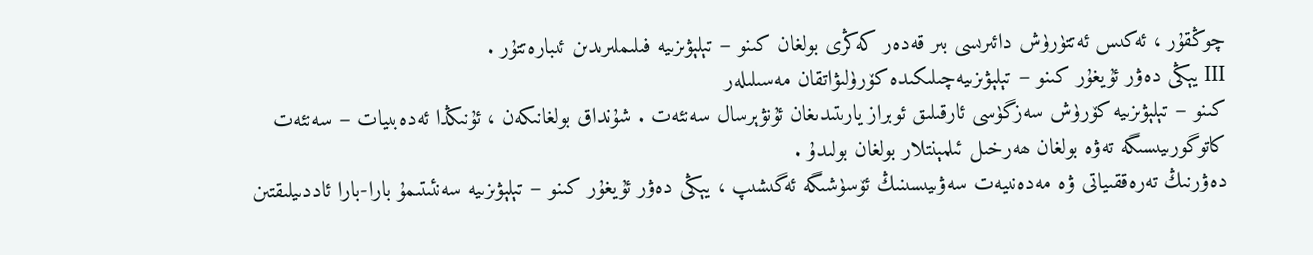چوڭقۇر ، ئەكىس ئەتتۈرۈش دائىرىسى بىر قەدەر كەڭرى بولغان كىنو – تېلېۋىزىيە فىلىملىرىدىن ئىبارەتتۇر .
III يېڭى دەۋر ئۇيغۇر كىنو – تېلېۋىزىيەچىلىكىدە كۆرۈلىۋاتقان مەسىلىلەر
كىنو – تېلېۋىزىيە كۆرۈش سەزگۈسى ئارقىلىق ئوبراز يارىتىدىغان ئۇنۋېرسال سەنئەت . شۇنداق بولغانىكەن ، ئۇنىڭدا ئەدەبىيات – سەنئەت كاتوگورىيىسىگە تەۋە بولغان ھەرخىل ئىلمېنتلار بولغان بولىدۇ .
دەۋرنىڭ تەرەققىياتى ۋە مەدەنىيەت سەۋىيىسىنىڭ ئۆسۈشىگە ئەگىشىپ ، يېڭى دەۋر ئۇيغۇر كىنو – تېلېۋىزىيە سەنئىتىمۇ بارا-بارا ئاددىيلىقتىن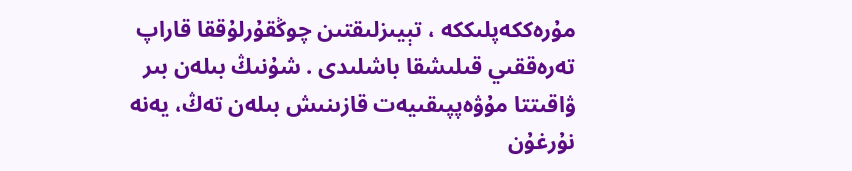مۇرەككەپلىككە ، تېيىزلىقتىن چوڭقۇرلۇققا قاراپ تەرەققىي قىلىشقا باشلىدى . شۇنىڭ بىلەن بىر ۋاقىتتا مۇۋەپپىقىيەت قازىنىش بىلەن تەڭ، يەنە نۇرغۇن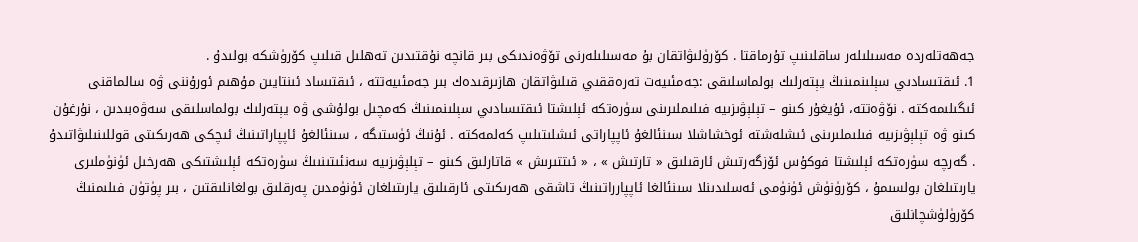جەھەتلەردە مەسىلىلەر ساقلىنىپ تۇرماقتا . كۆرۈلىۋاتقان بۇ مەسىلىلەرنى تۆۋەندىكى بىر قانچە نۇقتىدىن تەھلىل قىلىپ كۆرۈشكە بولىدۇ .
1. ئىقتىسادىي سېلىنمىنىڭ يېتەرلىك بولماسلىقى :جەمئىيەت تەرەققىي قىلىۋاتقان ھازىرقىدەك بىر جەمئىيەتتە ، ئىقتىساد ئىنتايىن مۇھىم ئورۇننى ۋە سالماقنى ئىگىلىمەكتە . نۆۋەتتە، ئۇيغۇر كىنو – تېلېۋىزىيە فىلىملىرىنى سۈرەتكە ئېلىشتا ئىقتىسادىي سېلىنمىنىڭ كەمچىل بولۇشى ۋە يېتەرلىك بولماسلىقى سەۋەبىدىن ، نۇرغۇن كىنو ۋە تېلېۋىزىيە فىلىملىرىنى ئىشلەشتە ئوخشاشلا سىنئالغۇ ئاپپاراتى ئىشلىتىلىپ كەلمەكتە . ئۇنىڭ ئۈستىگە ، سىنئالغۇ ئاپپاراتىنىڭ ئىچكى ھەرىكىتى قوللىنىلىۋاتىدۇ . گەرچە سۈرەتكە ئېلىشتا فوكۇس ئۆزگەرتىش ئارقىلىق « تارتىش » ، « ئىتتىرىش » قاتارلىق كىنو – تېلېۋىزىيە سەنئىتىنىىڭ سۈرەتكە ئېلىشتىكى ھەرخىل ئۈنۈملىرى يارىتىلغان بولسىمۇ ، كۆرۈنۈش ئۈنۈمى ئەسلىدىنلا سىنئالغا ئاپپارراتىنىڭ تاشقى ھەرىكىتى ئارقىلىق يارىتىلغان ئۈنۈمدىن پەرقلىق بولغانلىقتىن ، بىر پۈتۈن فىلىمنىڭ كۆرۈلۈشچانلىق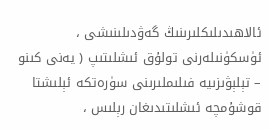ئالاھىدىلىكلىرىنىڭ گەۋدىلىنىشى ، ئۈسكۈنىلەرنى تولۇق ئىشلىتىپ ( يەنى كىنو – تېلېۋىزىيە فىلىملىرىنى سۈرەتكە ئېلىشتا قوشۇمچە ئىشلىتىدىغان رېلىس ،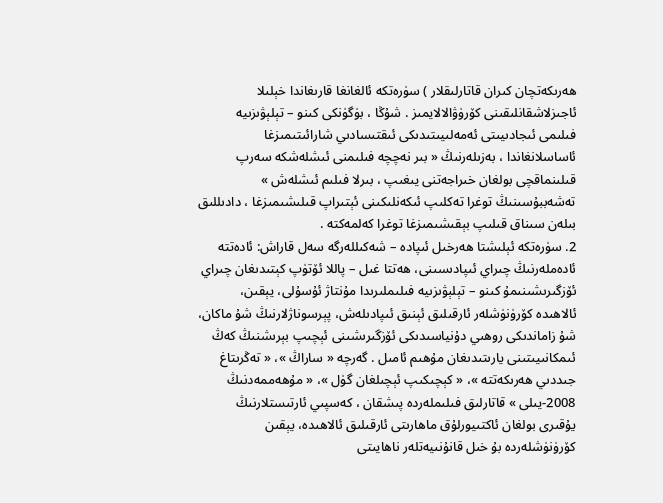ھەرىكەتچان كىران قاتارلىقلار ) سۈرەتكە ئالغانغا قارىغاندا خېلىلا ئاجىزلاشقانلىقىنى كۆرۈۋالالايمىز . شۇڭا ، بۈگۈنكى كىنو – تېلېۋىزىيە فىلىمى ئىجادىيىتى ئەمەلىيىتىدىكى ئىقتىسادىي شارائىتىمىزغا ئاساسلانغاندا ، بەزىلەرنىڭ « بىر نەچچە فىلىمنى ئىشلەشكە سەرپ قىلىنماقچى بولغان خىراجەتنى يىغىپ ، بىرلا فىلىم ئىشلەش » تەشەببۇسىنىڭ توغرا تەكلىپ ئىكەنلىكىنى ئېتىراپ قىلىشىمىزغا ، دادىللىق بىلەن سىناق قىلىپ بېقىشىمىزغا توغرا كەلمەكتە .
2. سۈرەتكە ئېلىشتا ھەرخىل ئىپادە – شەكىللەرگە سەل قاراش: ئادەتتە ئادەملەرنىڭ چىراي ئىپادىسىنى، ھەتتا غىل – پاللا ئۆتۈپ كېتىدىغان چىراي ئۆزگىرىشىنىمۇ كىنو – تېلېۋىزىيە فىلىملىرىدا مۇنتاژ ئۇسۇلى، يېقىن، ئالاھىدە كۆرۈنۈشلەر ئارقىلىق ئېنىق ئىپادىلەش، پېرسوناژلارنىڭ شۇ ماكان، شۇ زاماندىكى روھىي دۇنياسىدىكى ئۆزگىرىشىنى ئېچىپ بېرىشنىڭ كەڭ ئىمكانىيىتىنى يارىتىدىغان مۇھىم ئامىل . گەرچە « ساراڭ »، « تەڭرىتاغ جىددىي ھەرىكەتتە »، « كېچىكىپ ئېچىلغان گۈل »، « مۇھەممەدنىڭ 2008-يىلى » قاتارلىق فىلىملەردە پىشقان ، كەسپىي ئارتىستلارنىڭ يۇقىرى بولغان ئاكتىيورلۇق ماھارىتى ئارقىلىق ئالاھىدە، يېقىن كۆرۈنۈشلەردە بۇ خىل قانۇنىيەتلەر ناھايىتى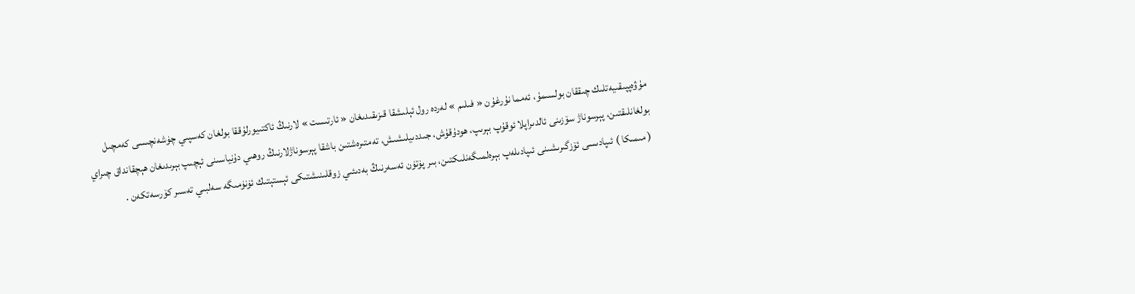مۇۋەپپىقىيەتلىك چىققان بولسىمۇ، ئەمما نۇرغۇن « فىلىم » لەردە رول ئېلىشقا قىزىقىدىغان « ئارتىست » لارنىڭ ئاكتىيورلۇققا بولغان كەسپىي چۈشەنچىسى كەمچىل بولغانلىقتىن، پېرسوناژ سۆزىنى ئالدىراپلا ئوقۇپ بېرىپ، ھودۇقۇش، جىددىيلىشىش، تەمتىرەشتىن باشقا پېرسوناژلارنىڭ روھىي دۇنياسىنى ئېچىپ بېرىدىغان ھېچقانداق چىراي ( مىمىكا ) ئىپادىسى ئۆزگىرىشىنى ئىپادىلەپ بېرەلمىگەنلىكتىن، بىر پۈتۈن ئەسەرنىڭ بەدىئىي زوقلىنىشتىكى ئېستېتىك ئۈنۈمىگە سەلبىي تەسىر كۆرسەتكەن .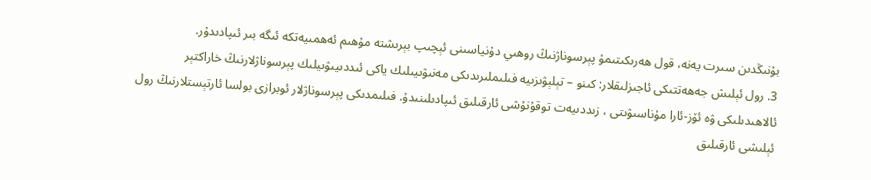بۇنىڭدىن سىرت يەنە، قول ھەرىكىتىمۇ پېرسوناژنىڭ روھىي دۇنياسىنى ئېچىپ بېرىشتە مۇھىم ئەھمىيەتكە ئىگە بىر ئىپادىدۇر.
3. رول ئېلىش جەھەتتىكى ئاجىزلىقلار: كىنو – تېلېۋىزىيە فىلىملىرىدىكى مەنىۋىيىلىك ياكى ئىددىيىۋىيلىك پېرسوناژلارنىڭ خاراكتېر ئالاھىدىلىكى ۋە ئۆز-ئارا مۇناسىۋىتى ، زىددىيەت توقۇنۇشى ئارقىلىق ئىپادىلىنىدۇ. فىلىمدىكى پېرسوناژلار ئوبرازى بولسا ئارتېستلارنىڭ رول ئېلىشى ئارقىلىق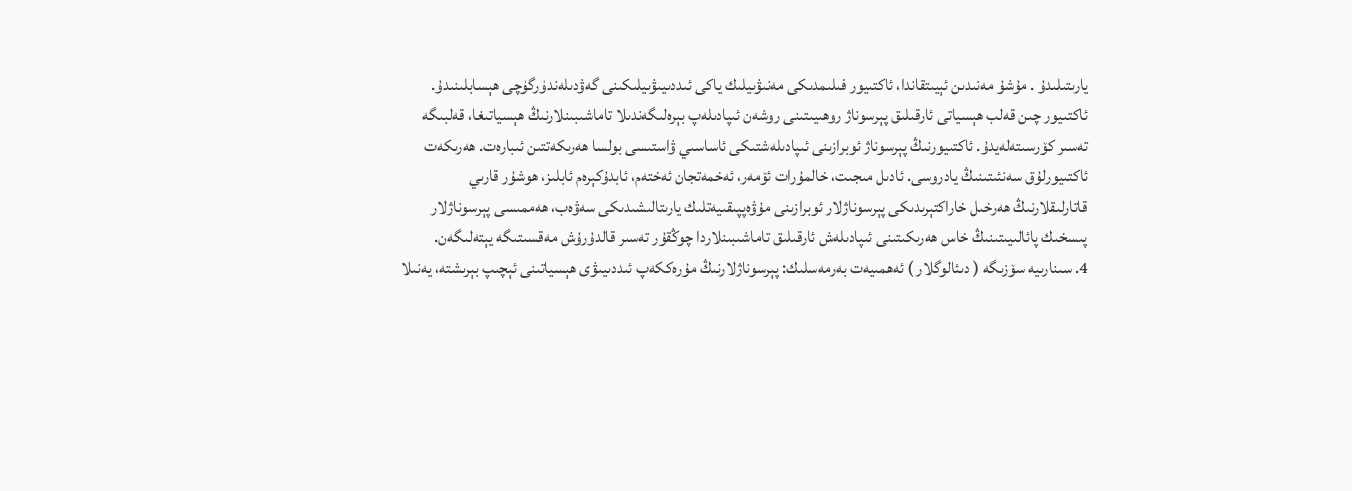يارىتىلىدۇ . مۇشۇ مەنىدىن ئېيىتقاندا، ئاكتىيور فىلىمدىكى مەنىۋىيلىك ياكى ئىددىيىۋىيلىكىنى گەۋدىلەندۈرگۈچى ھېسابلىنىدۇ. ئاكتىيور چىن قەلب ھېسياتى ئارقىلىق پېرسوناژ روھىيىتىنى روشەن ئىپادىلەپ بېرەلىگەندىلا تاماشىبىنلارنىڭ ھېسياتىغا، قەلبىگە تەسىر كۆرسىتەلەيدۇ. ئاكتىيورنىڭ پېرسوناژ ئوبرازىنى ئىپادىلەشتىكى ئاساسىي ۋاستىسى بولسا ھەرىكەتتىن ئىبارەت. ھەرىكەت ئاكتىيورلۇق سەنئىتىنىڭ يادروسى. ئادىل مىجىت، خالمۇرات ئۆمەر، ئەخمەتجان ئەختەم، ئابدۇكېرەم ئابلىز، ھوشۇر قارىي قاتارلىقلارنىڭ ھەرخىل خاراكتېرىدىكى پېرسوناژلار ئوبرازىنى مۇۋەپپىقىيەتلىك يارىتالىشىدىكى سەۋەب، ھەممىسى پېرسوناژلار پىسخىك پائالىيىتىنىڭ خاس ھەرىكىتىنى ئىپادىلەش ئارقىلىق تاماشىبىنلاردا چوڭقۇر تەسىر قالدۇرۇش مەقسىتىگە يېتەلىگەن.
4. سىنارىيە سۆزىگە ( دىئالوگلار ) ئەھمىيەت بەرمەسلىك: پېرسوناژلارنىڭ مۇرەككەپ ئىددىيىۋى ھېسياتىنى ئېچىپ بېرىشتە، يەنىلا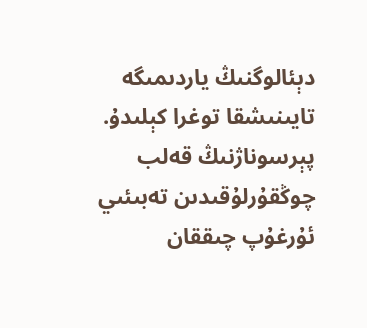دېئالوگنىڭ ياردىمىگە تايىنىشقا توغرا كېلىدۇ. پېرسوناژنىڭ قەلب چوڭقۇرلۇقىدىن تەبىئىي ئۇرغۇپ چىققان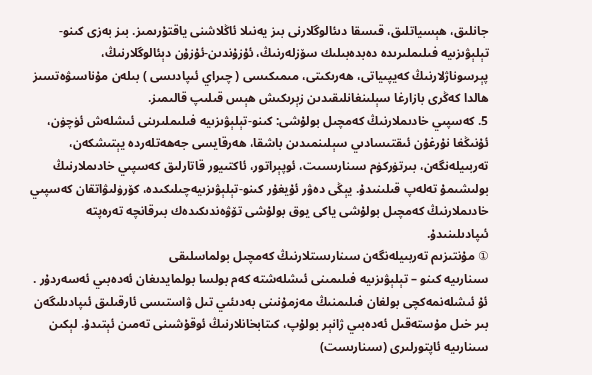جانلىق، ھېسياتلىق، قىسقا دىئالوگلارنى بىز يەنىلا ئاڭلاشنى ياقتۇرىمىز. بىز بەزى كىنو-تېلېۋىزىيە فىلىملىرىدە دەبدەبىلىك سۆزلەرنىڭ، ئۇزۇندىن-ئۇزۇن دېئالوگلارنىڭ، پېرسوناژلارنىڭ كەيپىياتى، ھەرىكىتى، مىمىكىسى ( چىراي ئىپادىسى ) بىلەن مۇناسىۋەتسىز ھالدا كەڭرى بازارغا سېلىنغانلىقىدىن زېرىكىش ھېس قىلىپ قالىمىز.
5. كەسپىي خادىملارنىڭ كەمچىل بولۇشى: كىنو-تېلېۋىزىيە فىلىملىرىنى ئىشلەش ئۈچۈن، ئۇنىڭغا نۇرغۇن ئىقتىسادىي سېلىنمىدىن باشقا، ھەرقايسى جەھەتلەردە يېتىشكەن، تەربىيلەنگەن، بىرتۈركۈم سىنارىسىت، ئوپېراتور، ئاكتىيور قاتارلىق كەسپىي خادىملارنىڭ بولىشىمۇ تەلەپ قىلىنىدۇ. يېڭى دەۋر ئۇيغۇر كىنو-تېلېۋىزىيەچىلىكىدە، كۆرۈلىۋاتقان كەسپىي خادىملارنىڭ كەمچىل بولۇشى ياكى يوق بولۇشى تۆۋەندىكىدەك بىرقانچە تەرەپتە ئىپادىلىنىدۇ.
① مۇنتىزىم تەربىيلەنگەن سىنارىستلارنىڭ كەمچىل بولماسلىقى
سىنارىيە كىنو – تېلېۋىزىيە فىلىمىنى ئىشلەشتە كەم بولسا بولمايدىغان ئەدەبىي ئەسەردۇر . ئۇ ئىشلەنمەكچى بولغان فىلىمنىڭ مەزمۇنىنى بەدىئىي تىل ۋاستىسى ئارقىلىق ئىپادىلىگەن بىر خىل مۇستەقىل ئەدەبىي ژانېر بولۇپ، كىتابخانلارنىڭ ئوقۇشىنى تەمىن ئېتىدۇ. لېكىن سىنارىيە ئاپتورلىرى (سىنارىست)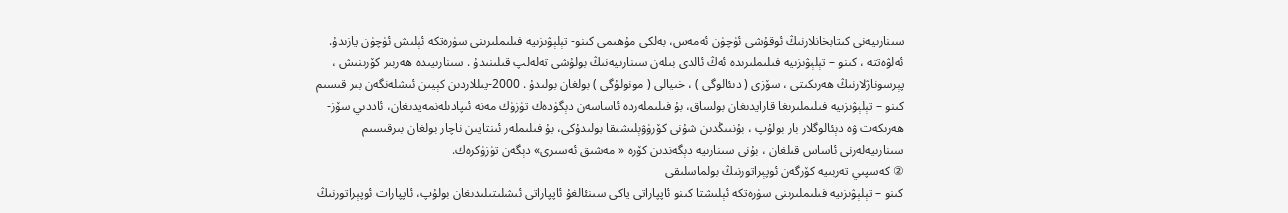سىنارىيەنى كىتابخانلارنىڭ ئوقۇشى ئۈچۈن ئەمەس، بەلكى مۇھىمى كىنو- تېلېۋىزىيە فىلىملىرىنى سۈرەتكە ئېلىش ئۈچۈن يازىدۇ. ئەلۋەتتە ، كىنو – تېلېۋىزىيە فىلىملىرىدە ئەڭ ئالدى بىلەن سىنارىيەنىڭ بولۇشى تەلەلپ قىلىنىدۇ . سىنارىيىدە ھەربىر كۆرىنىش ، پېرسوناژلارنىڭ ھەرىكىتى ، سۆزى ( دىئالوگى ) ، خىيالى ( مونولۇگى ) بولغان بولىدۇ . 2000-يىللاردىن كېيىن ئىشلەنگەن بىر قىسىم كىنو – تېلېۋىزىيە فىلىملىرىغا قارايدىغان بولساق، بۇ فىلىملەردە ئاساسەن دېگۈدەك تۈزۈك مەنە ئىپادىلەنمەيدىغان، ئاددىي سۆز-ھەرىكەت ۋە دېئالوگلار بار بولۇپ ، بۇنىىڭدىن شۇنى كۆرۈۋېلىشىقا بولىدۇكى، بۇ فىلىملەر ئىنتايىن ناچار بولغان بىرقىسىم سىنارىيەلەرنى ئاساس قىلغان ، بۇنى سىنارىيە دېگەندىن كۆرە « مەشىق ئەسىرى» دېگەن تۈزۈكرەك.
② كەسپىي تەربىيە كۆرگەن ئوپېراتورنىڭ بولماسلىقى
كىنو – تېلېۋىزىيە فىلىملىرىنى سۈرەتكە ئېلىشتا كىنو ئاپپاراتى ياكى سىنئالغۇ ئاپپاراتى ئىشلىتىلىدىغان بولۇپ، ئاپپارات ئوپېراتورنىڭ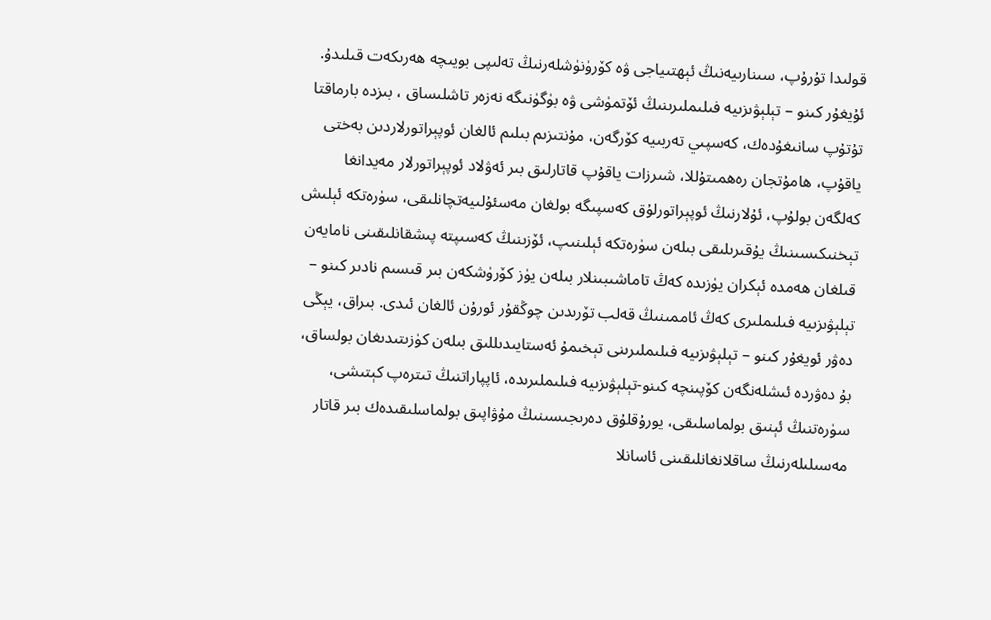قولىدا تۇرۇپ، سىنارىيەنىڭ ئېھتىياجى ۋە كۆرۈنۈشلەرنىڭ تەلىپى بويىچە ھەرىكەت قىلىدۇ. ئۇيغۇر كىنو – تېلېۋىزىيە فىلىملىرىنىڭ ئۆتمۈشى ۋە بۈگۈنىگە نەزەر تاشلىساق ، بىزدە بارماقتا تۇتۇپ سانىغۇدەك، كەسپىي تەربىيە كۆرگەن، مۇنتىزىم بىلىم ئالغان ئوپېراتورلاردىن بەختى ياقۇپ، ھامۇتجان رەھمىتۇللا، شىرزات ياقۇپ قاتارلىق بىر ئەۋلاد ئوپېراتورلار مەيدانغا كەلگەن بولۇپ، ئۇلارنىڭ ئوپېراتورلۇق كەسپىگە بولغان مەسئۇلىيەتچانلىقى، سۈرەتكە ئېلىش تېخنىكىسىنىڭ يۇقىرىلىقى بىلەن سۈرەتكە ئېلىنىپ، ئۆزىنىڭ كەسىپتە پىشقانلىقىنى نامايەن قىلغان ھەمدە ئېكران يۈزىدە كەڭ تاماشىبىنلار بىلەن يۈز كۆرۈشكەن بىر قىسىم نادىر كىنو – تېلېۋىزىيە فىلىملىرى كەڭ ئاممىنىڭ قەلب تۆرىدىن چوڭقۇر ئورۇن ئالغان ئىدى. بىراق، يېڭى دەۋر ئويغۇر كىنو – تېلېۋىزىيە فىلىملىرىنى تېخىمۇ ئەستايىدىللىق بىلەن كۈزىتىدىغان بولساق، بۇ دەۋردە ئىشلەنگەن كۆپىنچە كىنو-تېلېۋىزىيە فىلىملىرىدە، ئاپپاراتنىڭ تىترەپ كېتىشى، سۈرەتنىڭ ئېنىق بولماسلىقى، يورۇقلۇق دەرىجىسىنىڭ مۇۋاپىق بولماسلىقىدەك بىر قاتار مەسىلىلەرنىڭ ساقلانغانلىقىنى ئاسانلا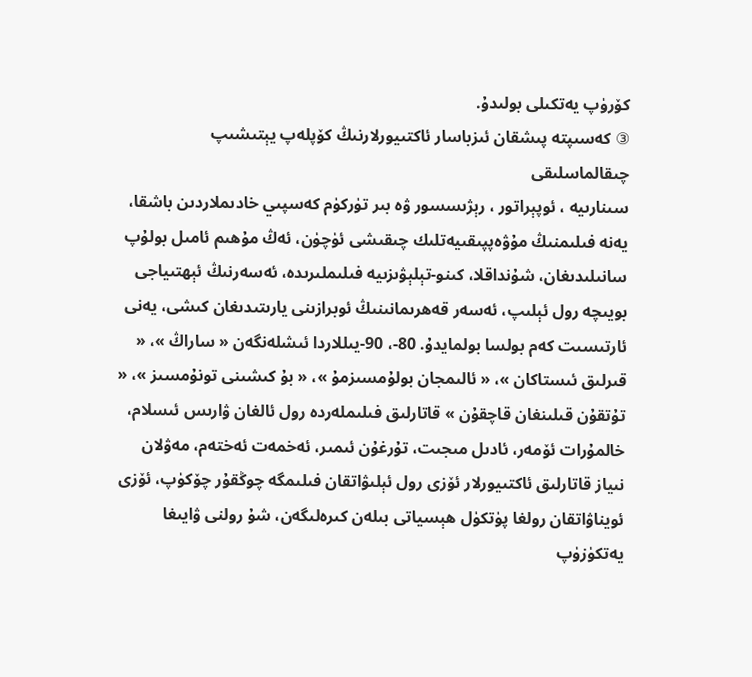كۆرۈپ يەتكىلى بولىدۇ.
③ كەسىپتە پىشقان ئىزباسار ئاكتىيورلارنىڭ كۆپلەپ يېتىشىپ چىقالماسلىقى
سىنارىيە ، ئوپېراتور ، رېژىسسور ۋە بىر تۈركۈم كەسپىي خادىملاردىن باشقا، يەنە فىلىمنىڭ مۇۋەپپىقىيەتلىك چىقىشى ئۈچۈن، ئەڭ مۇھىم ئامىل بولۇپ سانىلىدىغان، شۇنداقلا، كىنو-تېلېۋىزىيە فىلىملىرىدە، ئەسەرنىڭ ئېھتىياجى بويىچە رول ئېلىپ، ئەسەر قەھرىمانىنىڭ ئوبرازىنى يارىتىدىغان كىشى، يەنى ئارتىسىت كەم بولسا بولمايدۇ. 80-، 90-يىللاردا ئىشلەنگەن « ساراڭ »، « قىرلىق ئىستاكان »، « ئالىمجان بولۇمسىزمۇ »، « بۇ كىشىنى تونۇمسىز »، « تۇتقۇن قىلىنغان قاچقۇن » قاتارلىق فىلىملەردە رول ئالغان ۋارىس ئىسلام، خالمۇرات ئۆمەر، ئادىل مىجىت، تۇرغۇن ئىمىر، ئەخمەت ئەختەم، مەۋلان نىياز قاتارلىق ئاكتىيورلار ئۆزى رول ئېلىۋاتقان فىلىمگە چوڭقۇر چۆكۈپ، ئۆزى ئويناۋاتقان رولغا پۈتكۈل ھېسياتى بىلەن كىرەلىگەن، شۇ رولنى ۋايىغا يەتكۈزۈپ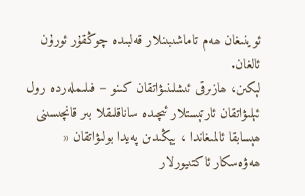ئوينىغان ھەم تاماشىبىنلار قەلبىدە چوڭقۇر ئورۇن ئالغان.
لېكىن، ھازىرقى ئىشلىنىۋاتقان كىنو – فىلىملەردە رول ئېلىۋاتقان ئارتېستلار ئىچىدە ساناقلىقلا بىر قانچىسىنى ھېسابقا ئالمىغاندا ، يېڭىدىن پەيدا بولىۋاتقان « ھەۋەسكار ئاكتىيورلار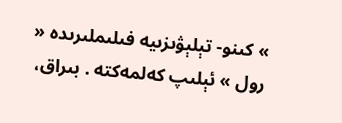» كىنو- تېلېۋىزىيە فىلىملىرىدە « رول » ئېلىپ كەلمەكتە . بىراق،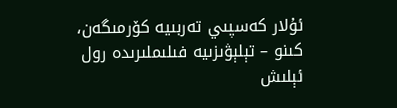ئۇلار كەسپىي تەربىيە كۆرمىگەن، كىنو – تېلېۋىزىيە فىلىملىرىدە رول ئېلىش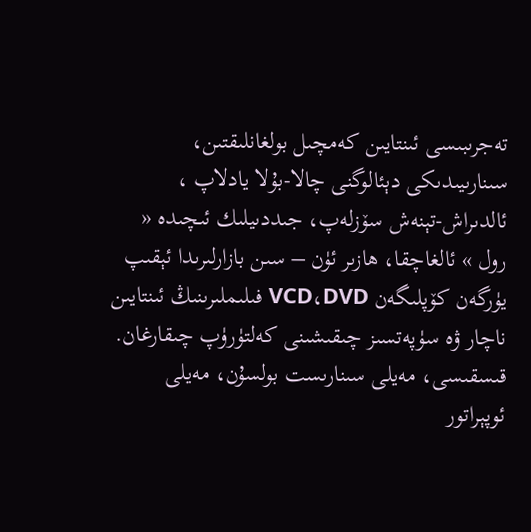تەجرىبىسى ئىنتايىن كەمچىل بولغانلىقتىن، سىنارىيىدىكى دېئالوگنى چالا-بۇلا يادلاپ ، ئالدىراش-تېنەش سۆزلەپ، جىددىيلىك ئىچىدە « رول » ئالغاچقا، ھازىر ئۈن – سىن بازارلىرىدا ئېقىپ يۈرگەن كۆپلىگەن VCD،DVD فىلىملىرىنىڭ ئىنتايىن ناچار ۋە سۈپەتسىز چىقىشىنى كەلتۈرۈپ چىقارغان.
قىسقىسى، مەيلى سىنارىست بولسۇن، مەيلى ئوپېراتور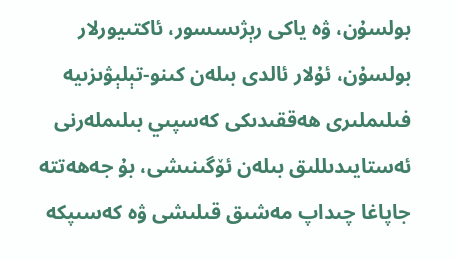بولسۇن، ۋە ياكى رېژىسسور، ئاكتىيورلار بولسۇن، ئۇلار ئالدى بىلەن كىنو-تېلېۋىزىيە فىلىملىرى ھەققىدىكى كەسپىي بىلىملەرنى ئەستايىدىللىق بىلەن ئۆگىنىشى، بۇ جەھەتتە جاپاغا چىداپ مەشىق قىلىشى ۋە كەسىپكە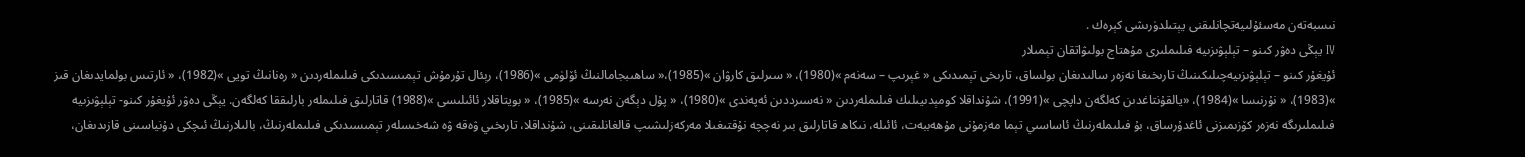نىسبەتەن مەسئۇلىيەتچانلىقنى يېتىلدۈرىشى كېرەك .
IV يېڭى دەۋر كىنو – تېلېۋىزىيە فىلىملىرى مۇھتاج بولىۋاتقان تېمىلار
ئۇيغۇر كىنو – تېلېۋىزىيەچىلىكىنىڭ تارىخىغا نەزەر سالىدىغان بولساق، تارىخى تېمىدىكى « غېرىپ – سەنەم »(1980)، « سىرلىق كارۋان »(1985)،« ساھىبجامالنىڭ ئۆلۈمى »(1986)، رېئال تۇرمۇش تېمىسىدىكى فىلىملەردىن « رەنانىڭ تويى »(1982)، « ئارتىس بولمايدىغان قىز »(1983)، « نۇرنىسا »(1984)، «يالقۇنتاغدىن كەلگەن داپچى »(1991)، شۇنداقلا كومېدىيىلىك فىلىملەردىن « نەسىرددىن ئەپەندى »(1980)، « پۇل دېگەن نەرسە »(1985)، « بويتاقلار ئائىلىسى »(1988) قاتارلىق فىلىملەر بارلىققا كەلگەن. يېڭى دەۋر ئۇيغۇر كىنو- تېلېۋىزىيە فىلىملىرىگە نەزەر كۆزىمىزنى ئاغدۇرساق، بۇ فىلىملەرنىڭ ئاساسىي تېما مەزمۇنى مۇھەببەت، ئائىلە، نىكاھ قاتارلىق بىر نەچچە نۇقتىغىلا مەركەزلىشىپ قالغانلىقىنى، شۇنداقلا، تارىخىي ۋەقە ۋە شەخىسلەر تېمىسىدىكى فىلىملەرنىڭ، بالىلارنىڭ ئىچكى دۇنياسىنى قازىدىغان،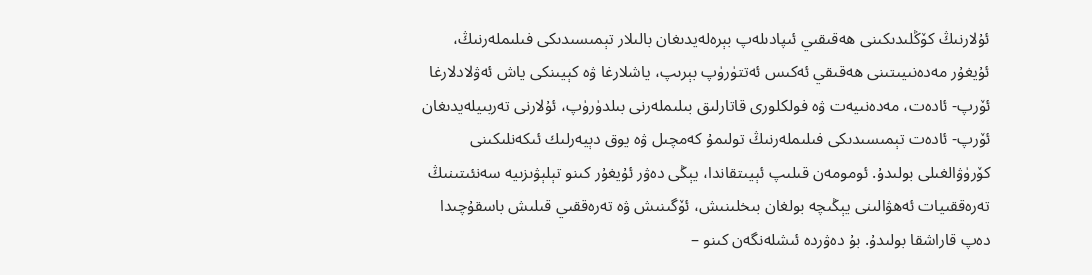ئۇلارنىڭ كۆڭلىدىكىنى ھەقىقىي ئىپادىلەپ بېرەلەيدىغان بالىلار تېمىسىدىكى فىلىملەرنىڭ، ئۇيغۇر مەدەنىيىتىنى ھەقىقي ئەكىس ئەتتۈرۈپ بېرىپ، ياشلارغا ۋە كېيىنكى ياش ئەۋلادلارغا ئۆرپ- ئادەت، مەدەنىيەت ۋە فولكلورى قاتارلىق بىلىملەرنى بىلدۈرۈپ، ئۇلارنى تەربىيلەيدىغان ئۆرپ- ئادەت تېمىسىدىكى فىلىملەرنىڭ تولىمۇ كەمچىل ۋە يوق دېيەرلىك ئىكەنلىكىنى كۆرۈۋالغىلى بولىدۇ. ئومومەن قىلىپ ئېيىتقاندا، يېڭى دەۋر ئۇيغۇر كىنو تېلېۋىزىيە سەنئىتىنىڭ تەرەققىيات ئەھۋالىنى يېڭىچە بولغان بىخلىنىش، ئۆگىنىش ۋە تەرەققىي قىلىش باسقۇچىدا دەپ قاراشقا بولىدۇ. بۇ دەۋردە ئىشلەنگەن كىنو –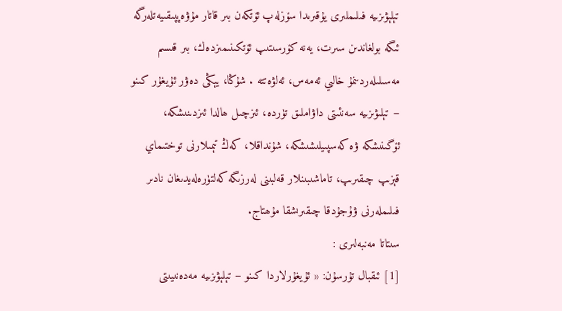تېلېۋىزىيە فىلىملىرى يۇقىرىدا سۆزلەپ ئۆتكەن بىر قاتار مۇۋەپپىقىيەتلەرگە ئىگە بولغاندىن سىرت، يەنە كۆرسىتىپ ئۆتكىنىمىزدەك، بىر قىسىم مەسىلىلەردىنمۇ خالىي ئەمەس، ئەلۋەتتە . شۇڭا، يېڭى دەۋر ئۇيغۇر كىنو – تېلىۋىزىيە سەنئىتى داۋاملىق تۈردە، ئىزچىل ھالدا ئىزدىنىشكە، ئۆگىنىشكە ۋە كەسپىيلىشىشكە، شۇنداقلا، كەڭ تېمىلارنى توختىماي قېزىپ چىقىرىپ، تاماشىبىنلار قەلبىنى لەرزىگە كەلتۈرەلەيدىغان نادىر فىلىملەرنى ۋۇجۇدقا چىقىرىشقا مۇھتاج.
سىتاتا مەنبەلىرى :
[1] ئىقبال تۇرسۇن: « ئۇيغۇرلاردا كىنو – تېلېۋىزىيە مەدەنىيىتى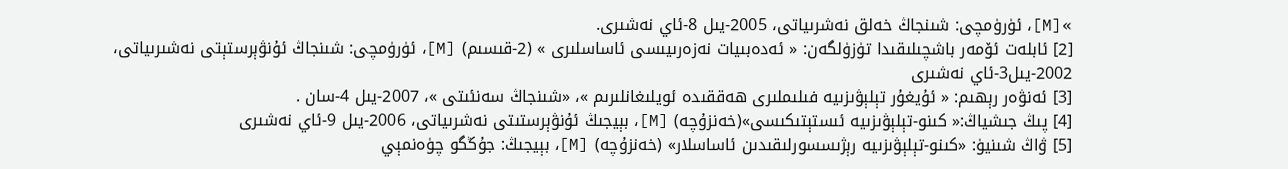»[M]، ئۈرۈمچى: شىنجاڭ خەلق نەشرىياتى، 2005-يىل 8-ئاي نەشىرى.
[2] ئابلەت ئۆمەر باشچىلىقىدا تۈزۈلگەن: « ئەدەبىيات نەزەرىيىسى ئاساسلىرى » (2-قىسىم) [M]، ئۈرۈمچى: شىنجاڭ ئۇنۋېرستېتى نەشىرىياتى، 2002-يىل3-ئاي نەشىرى
[3] ئەنۋەر رېھىم: « ئۇيغۇر تېلېۋىزىيە فىلىملىرى ھەققىدە ئويلىغانلىرىم »، «شىنجاڭ سەنئىتى »، 2007-يىل 4-سان .
[4] پىڭ جىشياڭ:« كىنو-تېلېۋىزىيە ئىستېتىكىسى»(خەنزۇچە) [M]، بېيجىڭ ئۇنۋېرستىتى نەشرىياتى، 2006-يىل 9-ئاي نەشىرى
[5] ۋاڭ شىنيۈ: «كىنو-تېلېۋىزىيە رېژىسسورلىقىدىن ئاساسلار» (خەنزۇچە) [M]، بېيجىڭ: جۇڭگو چۈەنمېي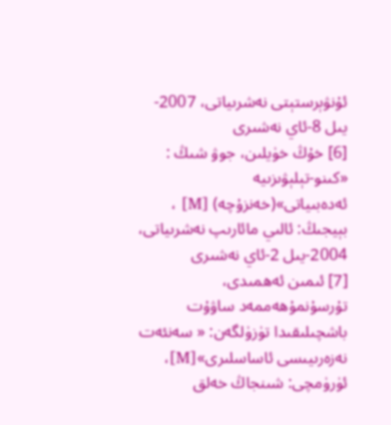ئۇنۋېرستېتى نەشرىياتى، 2007-يىل 8-ئاي نەشىرى
[6] خۇڭ خۈيلىن، جوۋ شىڭ : «كىنو-تېلېۋىزىيە ئەدەبىياتى»(خەنزۇچە) [M] ، بېيجىڭ: ئالىي مائارىپ نەشرىياتى، 2004-يىل 2-ئاي نەشىرى
[7] ئىمىن ئەھمىدى، تۇرسۇنمۇھەممەد ساۋۇت باشچىلىقىدا تۈزۈلگەن: « سەنئەت نەزەرىيىسى ئاساسلىرى»[M]، ئۈرۈمچى: شىنجاڭ خەلق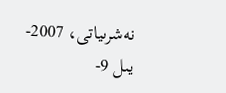نەشرىياتى، 2007-يىل 9-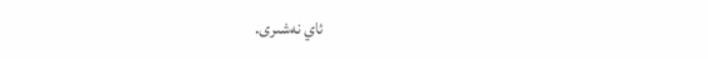ئاي نەشىرى.